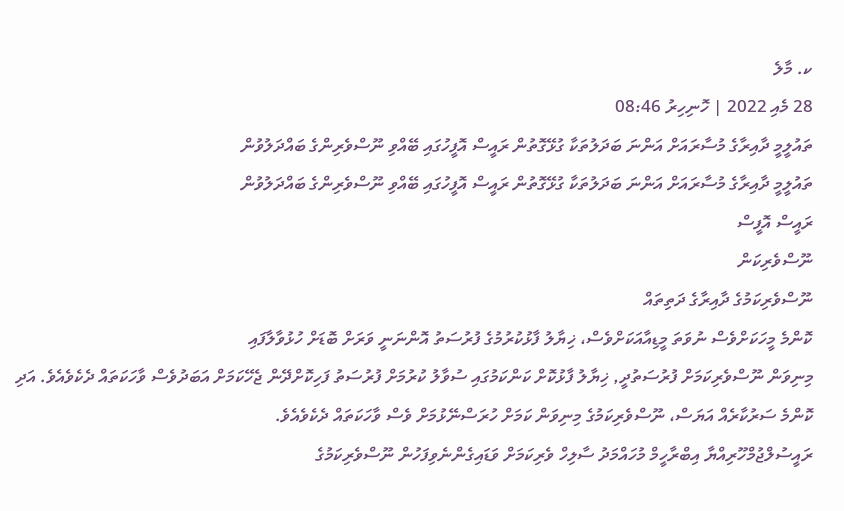ކ. މާލެ
28 މެއި 2022 | ހޮނިހިރު 08:46
ތައުލީމީ ދާއިރާގެ މުސާރައަށް އަންނަ ބަދަލުތަކާ ގުޅޭގޮތުން ރައީސް އޮފީހުގައި ބޭއްވި ނޫސްވެރިންގެ ބައްދަލުވުން
ތައުލީމީ ދާއިރާގެ މުސާރައަށް އަންނަ ބަދަލުތަކާ ގުޅޭގޮތުން ރައީސް އޮފީހުގައި ބޭއްވި ނޫސްވެރިންގެ ބައްދަލުވުން
ރައީސް އޮފީސް
ނޫސްވެރިކަން
ނޫސްވެރިކަމުގެ ދާއިރާގެ ދަތިތައް
ކޮންމެ މީހަކަށްވެސް ނުވަތަ މީޑިއާއަކަށްވެސް، ޚިޔާލު ފާޅުކުރުމުގެ ފުރުސަތު އޮންނަނީ ވަރަށް ބޮޑަށް ހުޅުވާލާފައި
މިނިވަން ނޫސްވެރިކަމަށް ފުރުސަތުދީ, ޚިޔާލު ފާޅުކޮށް ކަންކަމުގައި ސުވާލު ކުރުމަށް ފުރުސަތު ފަހިކޮށްދޭން ޖެހޭކަމަށް އަބަދުވެސް ވާހަކަތައް ދެކެވެއެވެ. އަދި ކޮންމެ ސަރުކާރެއް އަޔަސް، ނޫސްވެރިކަމުގެ މިނިވަން ކަމަށް ހުރަސްނޭޅުމަށް ވެސް ވާހަކަތައް ދެކެވެއެވެ.
ރައީސުލްޖުމްހޫރިއްޔާ އިބްރާހީމް މުހައްމަދު ސާލިހް ވެރިކަމަށް ވަޑައިގެންނެވިފަހުން ނޫސްވެރިކަމުގެ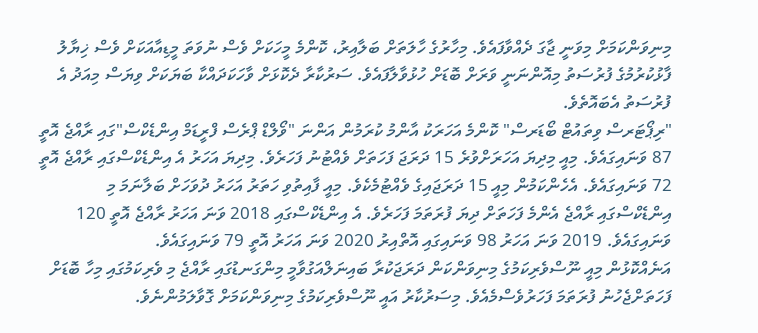މިނިވަންކަމަށް މިވަނީ ޖާގަ ދެއްވާފައެވެ. މިހާރުގެ ހާލަތަށް ބަލާއިރު، ކޮންމެ މީހަކަށް ވެސް ނުވަތަ މީޑިއާއަކަށް ވެސް ޚިޔާލު ފާޅުކުރުމުގެ ފުރުސަތު މިއޮންނަނީ ވަރަށް ބޮޑަށް ހުޅުވާލާފައެވެ. ސަރުކާރާ ދެކޮޅަށް ވާހަކަދައްކާ ބަޔަކަށް ވިޔަސް މިއަދު އެ ފުރުސަތު އެބައޮތެވެ.
"ރިޕޯޓަރސް ވިތައުޓް ބޯޑަރސް" ކޮންމެ އަހަރަކު އާންމު ކުރަމުން އަންނަ "ވޯލްޑް ޕްރެސް ފްރީޑަމް އިންޑެކްސް"ގައި ރާއްޖެ އޮތީ 87 ވަނައިގައެވެ. މިއީ މިދިޔަ އަހަރަށްވުރެ 15 ދަރަޖަ ފަހަތަށް ވެއްޓުނު ފަހަރެވެ. މިދިޔަ އަހަރު އެ އިންޑެކްސްގައި ރާއްޖެ އޮތީ 72 ވަނައިގައެވެ. އެހެންކަމުން މިއީ 15 ދަރަޖައިގެ ވެއްޓުމެކެވެ. މިއީ ފާއިތުވި ހަތަރު އަހަރު ދުވަހަށް ބަލާނަމަ މި އިންޑެކްސްގައި ރާއްޖެ އެންމެ ފަހަތަށް ދިޔަ ފުރަތަމަ ފަހަރެވެ. އެ އިންޑެކްސްގައި 2018 ވަނަ އަހަރު ރާއްޖެ އޮތީ 120 ވަނައިގައެވެ. 2019 ވަނަ އަހަރު 98 ވަނައިގައި އޮތްއިރު 2020 ވަނަ އަހަރު އޮތީ 79 ވަނައިގައެވެ.
އަނެއްކޮޅުން މިއީ ނޫސްވެރިކަމުގެ މިނިވަންކަން ދަރަޖަކުރާ ބައިނަލްއަގުވާމީ މިންގަނޑުގައި ރާއްޖެ މި ވެރިކަމުގައި މިހާ ބޮޑަށް ފަހަތަށްޖެހުނު ފުރަތަމަ ފަހަރުވެސްމެއެވެ. މިސަރުކާރު އައީ ނޫސްވެރިކަމުގެ މިނިވަންކަމަށް ގޮވާލަމުންނެވެ.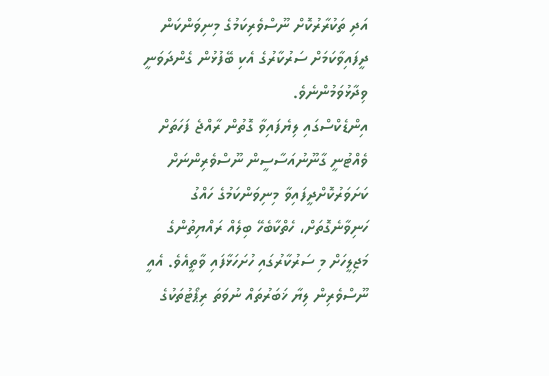އަދި ތަކުރާރުކޮށް ނޫސްވެރިކަމުގެ މިނިވަންކަން ދީފައިވާކަމަށް ސަރުކާރުގެ އެކި ބޭފުޅުން ގެންދަވަނީ ވިދާޅުވަމުންނެވެ.
އިންޑެކްސްގައި ލިޔެފައިވާ ގޮތުން ރާއްޖެ ފަހަތަށް ވެއްޓުނީ ގާނޫނުއަސާސީން ނޫސްވެރިންނަށް ކަށަވަރުކޮށްދީފައިވާ މިނިވަންކަމުގެ ހައްގު ހަނިވާނެގޮތަށް، ހެތްކާބެހޭ ބިލެއް ރައްޔިތުންގެ މަޖިލީހަށް މި ސަރުކާރުގައި ހުށަހަޅާފައި ވާތީއެވެ. އެއީ ނޫސްވެރިން ލިޔާ ޚަބަރުތައް ނުވަތަ ރިޕޯޓުތަކުގެ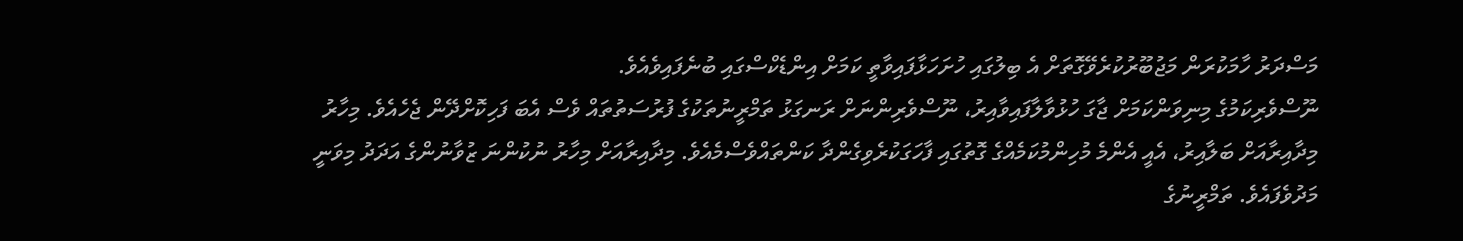މަސްދަރު ހާމަކުރަން މަޖުބޫރުކުރެވޭގޮތަށް އެ ބިލުގައި ހުށަހަޅާފައިވާތީ ކަމަށް އިންޑެކްސްގައި ބުނެފައިވެއެވެ.
ނޫސްވެރިކަމުގެ މިނިވަންކަމަށް ޖާގަ ހުޅުވާލާފައިވާއިރު، ނޫސްވެރިންނަށް ރަނގަޅު ތަމްރީނުތަކުގެ ފުރުސަތުތައް ވެސް އެބަ ފަހިކޮށްދޭން ޖެހެއެވެ. މިހާރު މިދާއިރާއަށް ބަލާއިރު، އެއީ އެންމެ މުހިންމުކަމެއްގެ ގޮތުގައި ފާހަގަކުރެވިގެންދާ ކަންތައްވެސްމެއެވެ. މިދާއިރާއަށް މިހާރު ނުކުންނަ ޒުވާނުންގެ އަދަދު މިވަނީ މަދުވެފައެވެ. ތަމްރީނުގެ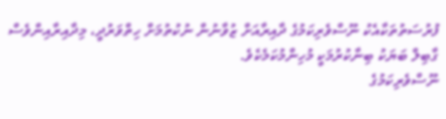ފުރުސަތުތަކާއެކު ނޫސްވެރިކަމުގެ ދާއިރާއަށް ޒުވާނުން ނުކުތުމަށް ހިތްވަރުދީ، މިދާއިރާއިންވެސް ގާބިލް ބަޔަކު ބިނާކުރުމަކީ މުހިންމުކަމެކެވެ.
ނޫސްވެރިކަމުގެ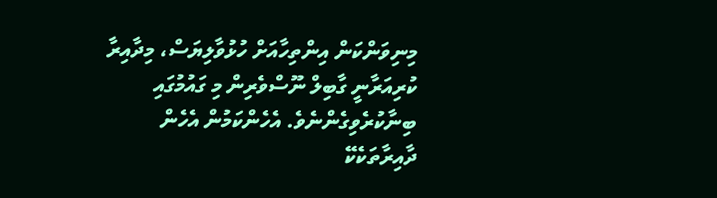މިނިވަންކަން އިންތިހާއަށް ހުޅުވާލިޔަސް، މިދާއިރާ ކުރިއަރާނީ ގާބިލް ނޫސްވެރިން މި ގައުމުގައި ބިނާކުރެވިގެންނެވެ. އެހެންކަމުން އެހެން ދާއިރާތަކެކޭ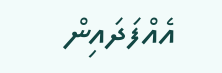އެއްފަދައިން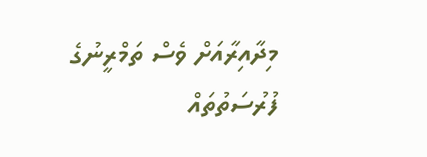މިދާއިރާއަށް ވެސް ތަމްރީނުގެ ފުރުސަތުތައް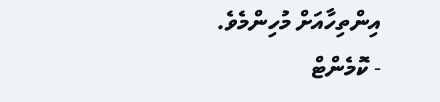އިންތިހާއަށް މުހިންމެވެ.
- ކޮމެންޓް